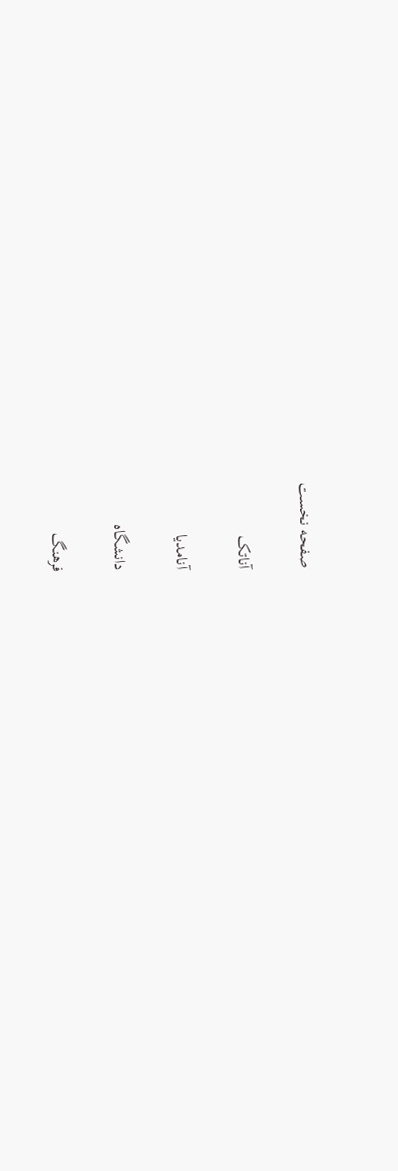صفحه نخست

آناتک

آنامدیا

دانشگاه

فرهنگ‌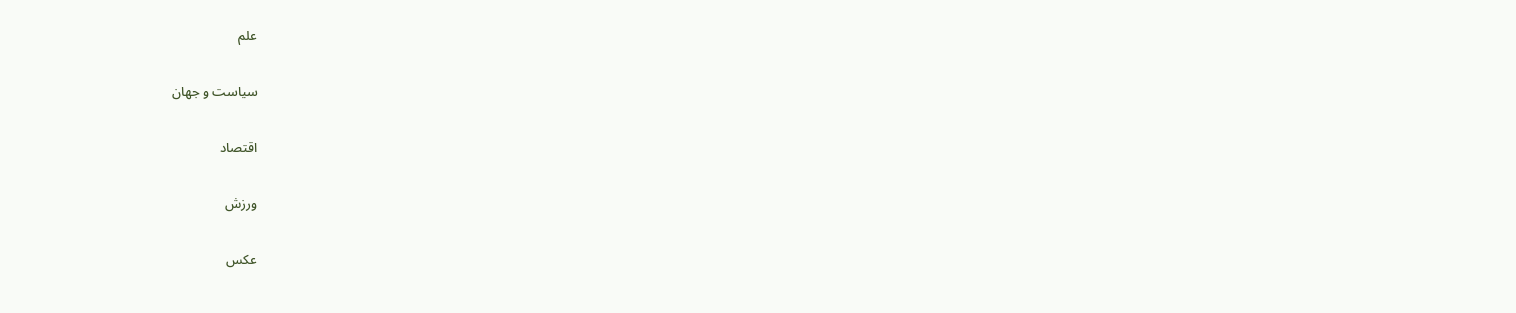علم

سیاست و جهان

اقتصاد

ورزش

عکس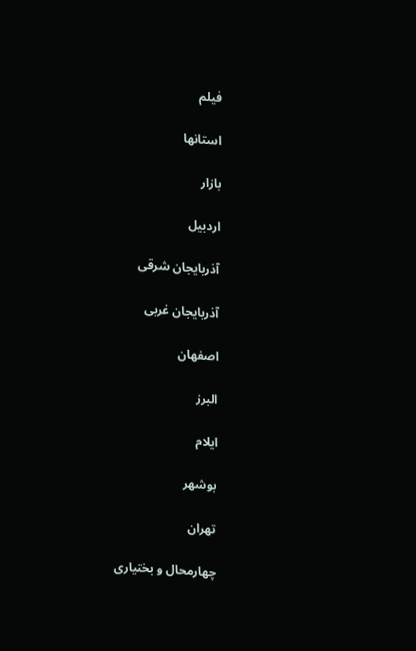فیلم

استانها

بازار

اردبیل

آذربایجان شرقی

آذربایجان غربی

اصفهان

البرز

ایلام

بوشهر

تهران

چهارمحال و بختیاری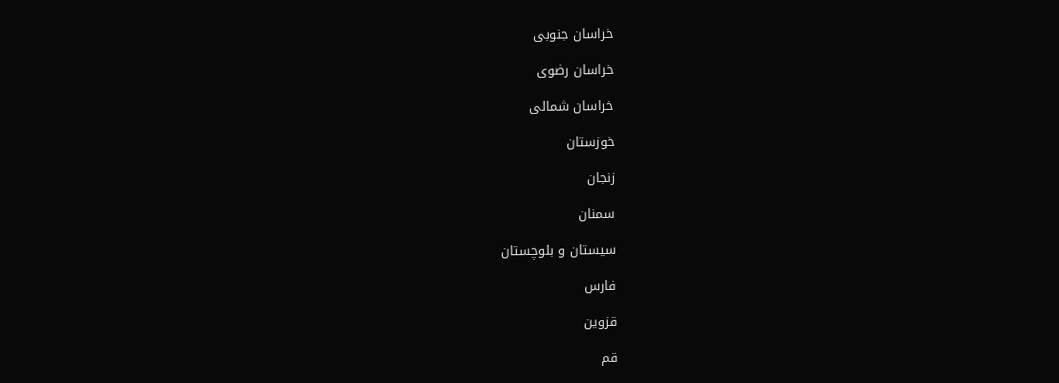خراسان جنوبی

خراسان رضوی

خراسان شمالی

خوزستان

زنجان

سمنان

سیستان و بلوچستان

فارس

قزوین

قم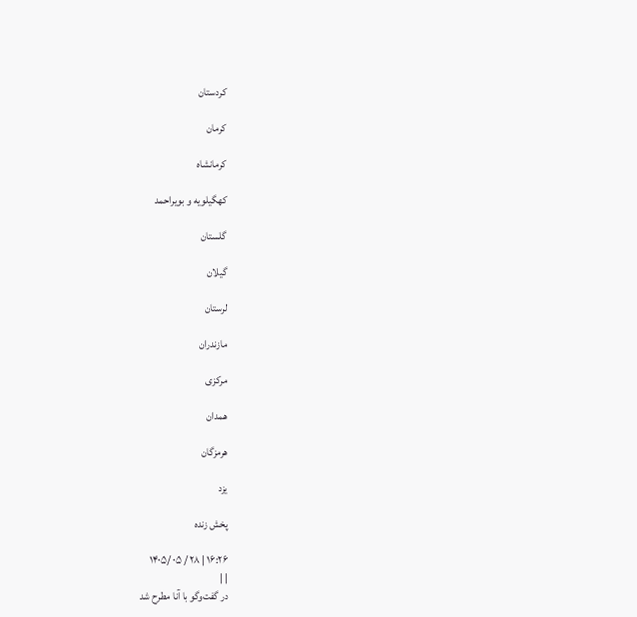کردستان

کرمان

کرمانشاه

کهگیلویه و بویراحمد

گلستان

گیلان

لرستان

مازندران

مرکزی

همدان

هرمزگان

یزد

پخش زنده

۱۶:۲۶ | ۲۸ / ۰۵ /۱۴۰۵
| |
در گفت‌وگو با آنا مطرح شد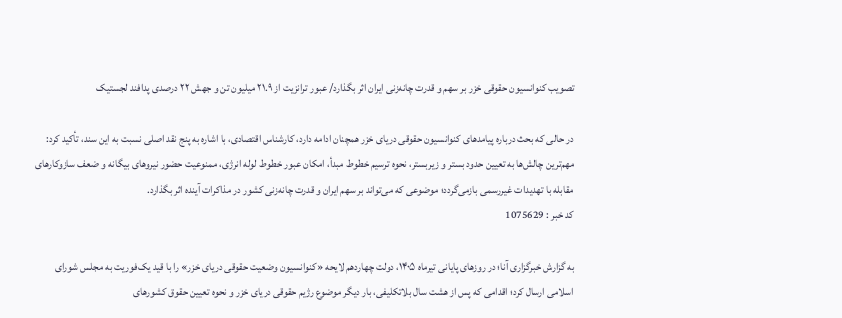تصویب کنوانسیون حقوقی خزر بر سهم و قدرت چانه‌زنی ایران اثر بگذارد/ عبور ترانزیت از ۲۱.۹ میلیون تن و جهش ۲۲ درصدی پدافند لجستیک

در حالی که بحث درباره پیامدهای کنوانسیون حقوقی دریای خزر همچنان ادامه دارد، کارشناس اقتصادی، با اشاره به پنج نقد اصلی نسبت به این سند، تأکید کرد: مهم‌ترین چالش‌ها به تعیین حدود بستر و زیربستر، نحوه ترسیم خطوط مبدأ، امکان عبور خطوط لوله انرژی، ممنوعیت حضور نیروهای بیگانه و ضعف سازوکارهای مقابله با تهدیدات غیررسمی بازمی‌گردد؛ موضوعی که می‌تواند بر سهم ایران و قدرت چانه‌زنی کشور در مذاکرات آینده اثر بگذارد.
کد خبر : 1075629

به گزارش خبرگزاری آنا؛ در روز‌های پایانی تیرماه ۱۴۰۵، دولت چهاردهم لایحه «کنوانسیون وضعیت حقوقی دریای خزر» را با قید یک‌فوریت به مجلس شورای اسلامی ارسال کرد؛ اقدامی که پس از هشت سال بلاتکلیفی، بار دیگر موضوع رژیم حقوقی دریای خزر و نحوه تعیین حقوق کشور‌های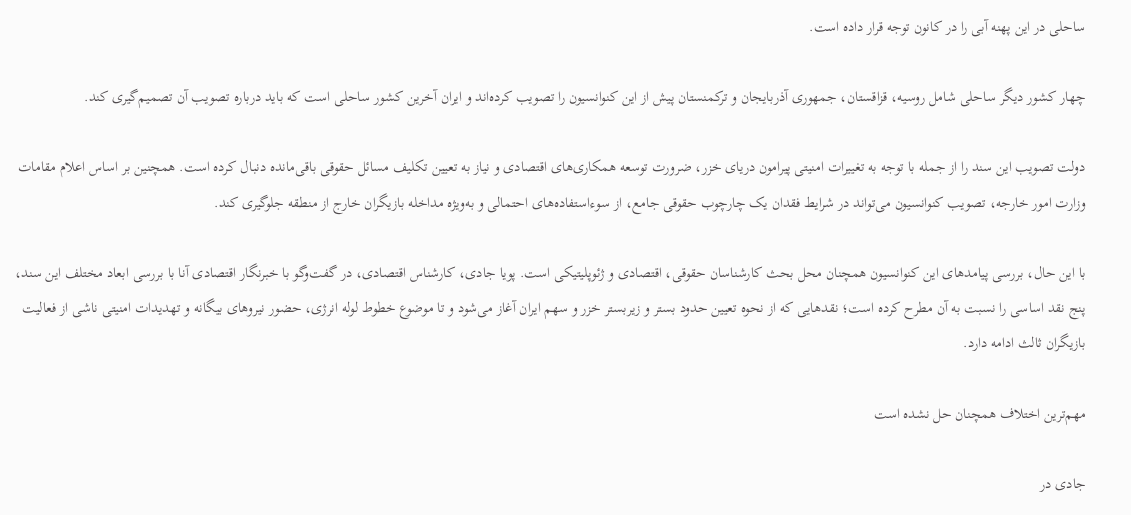ساحلی در این پهنه آبی را در کانون توجه قرار داده است.

چهار کشور دیگر ساحلی شامل روسیه، قزاقستان، جمهوری آذربایجان و ترکمنستان پیش از این کنوانسیون را تصویب کرده‌اند و ایران آخرین کشور ساحلی است که باید درباره تصویب آن تصمیم‌گیری کند.

دولت تصویب این سند را از جمله با توجه به تغییرات امنیتی پیرامون دریای خزر، ضرورت توسعه همکاری‌های اقتصادی و نیاز به تعیین تکلیف مسائل حقوقی باقی‌مانده دنبال کرده است. همچنین بر اساس اعلام مقامات وزارت امور خارجه، تصویب کنوانسیون می‌تواند در شرایط فقدان یک چارچوب حقوقی جامع، از سوءاستفاده‌های احتمالی و به‌ویژه مداخله بازیگران خارج از منطقه جلوگیری کند.

با این حال، بررسی پیامد‌های این کنوانسیون همچنان محل بحث کارشناسان حقوقی، اقتصادی و ژئوپلیتیکی است. پویا جادی، کارشناس اقتصادی، در گفت‌و‌گو با خبرنگار اقتصادی آنا با بررسی ابعاد مختلف این سند، پنج نقد اساسی را نسبت به آن مطرح کرده است؛ نقد‌هایی که از نحوه تعیین حدود بستر و زیربستر خزر و سهم ایران آغاز می‌شود و تا موضوع خطوط لوله انرژی، حضور نیرو‌های بیگانه و تهدیدات امنیتی ناشی از فعالیت بازیگران ثالث ادامه دارد.

مهم‌ترین اختلاف همچنان حل نشده است

جادی در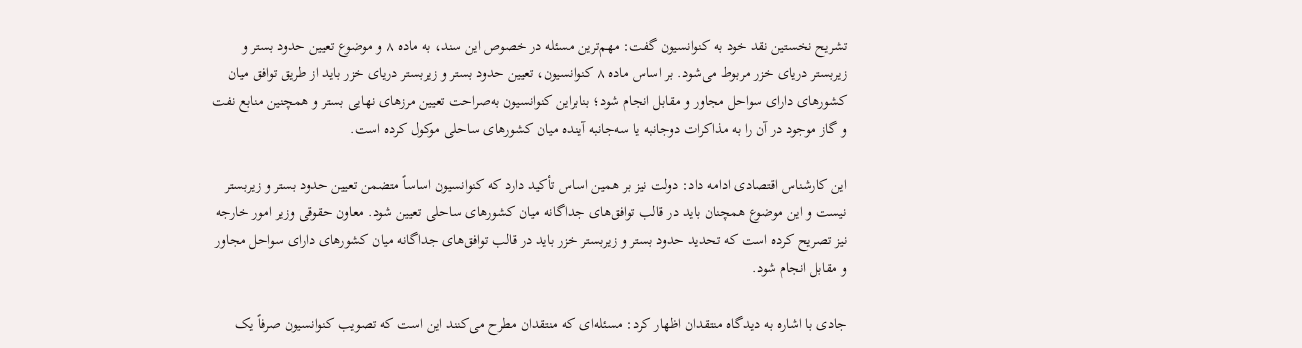تشریح نخستین نقد خود به کنوانسیون گفت: مهم‌ترین مسئله در خصوص این سند، به ماده ۸ و موضوع تعیین حدود بستر و زیربستر دریای خزر مربوط می‌شود. بر اساس ماده ۸ کنوانسیون، تعیین حدود بستر و زیربستر دریای خزر باید از طریق توافق میان کشور‌های دارای سواحل مجاور و مقابل انجام شود؛ بنابراین کنوانسیون به‌صراحت تعیین مرز‌های نهایی بستر و همچنین منابع نفت و گاز موجود در آن را به مذاکرات دوجانبه یا سه‌جانبه آینده میان کشور‌های ساحلی موکول کرده است.

این کارشناس اقتصادی ادامه داد: دولت نیز بر همین اساس تأکید دارد که کنوانسیون اساساً متضمن تعیین حدود بستر و زیربستر نیست و این موضوع همچنان باید در قالب توافق‌های جداگانه میان کشور‌های ساحلی تعیین شود. معاون حقوقی وزیر امور خارجه نیز تصریح کرده است که تحدید حدود بستر و زیربستر خزر باید در قالب توافق‌های جداگانه میان کشور‌های دارای سواحل مجاور و مقابل انجام شود.

جادی با اشاره به دیدگاه منتقدان اظهار کرد: مسئله‌ای که منتقدان مطرح می‌کنند این است که تصویب کنوانسیون صرفاً یک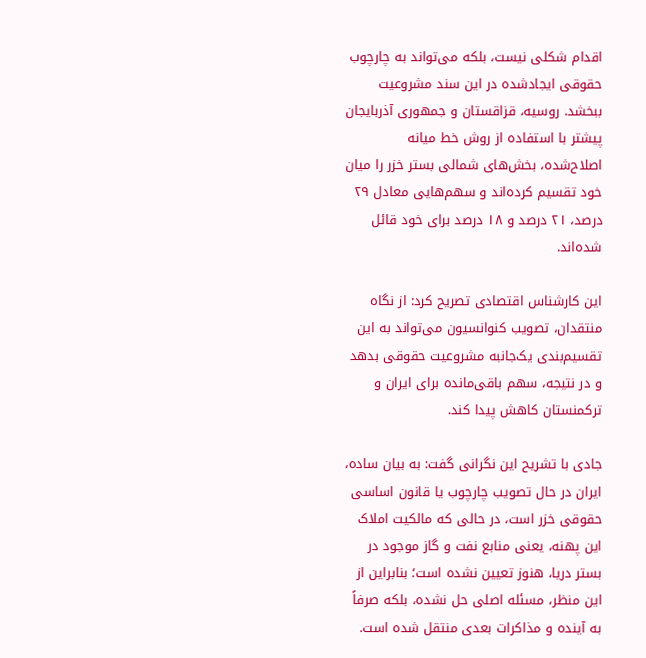اقدام شکلی نیست، بلکه می‌تواند به چارچوب حقوقی ایجادشده در این سند مشروعیت ببخشد. روسیه، قزاقستان و جمهوری آذربایجان پیشتر با استفاده از روش خط میانه اصلاح‌شده، بخش‌های شمالی بستر خزر را میان خود تقسیم کرده‌اند و سهم‌هایی معادل ۲۹ درصد، ۲۱ درصد و ۱۸ درصد برای خود قائل شده‌اند.

این کارشناس اقتصادی تصریح کرد: از نگاه منتقدان، تصویب کنوانسیون می‌تواند به این تقسیم‌بندی یک‌جانبه مشروعیت حقوقی بدهد و در نتیجه، سهم باقی‌مانده برای ایران و ترکمنستان کاهش پیدا کند.

جادی با تشریح این نگرانی گفت: به بیان ساده، ایران در حال تصویب چارچوب یا قانون اساسی حقوقی خزر است، در حالی که مالکیت املاک این پهنه، یعنی منابع نفت و گاز موجود در بستر دریا، هنوز تعیین نشده است؛ بنابراین از این منظر، مسئله اصلی حل نشده، بلکه صرفاً به آینده و مذاکرات بعدی منتقل شده است.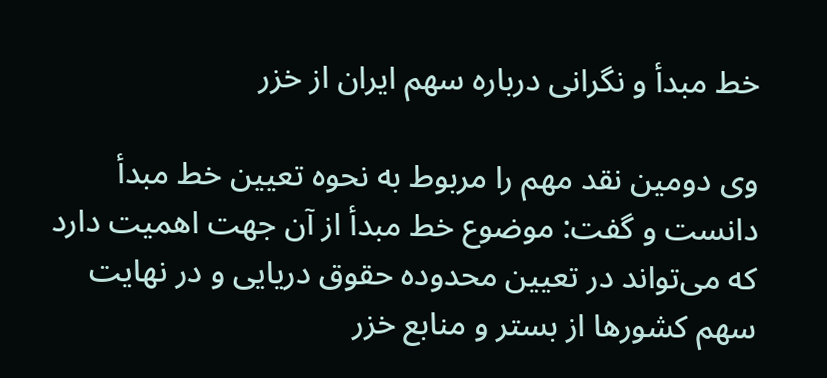خط مبدأ و نگرانی درباره سهم ایران از خزر

وی دومین نقد مهم را مربوط به نحوه تعیین خط مبدأ دانست و گفت: موضوع خط مبدأ از آن جهت اهمیت دارد که می‌تواند در تعیین محدوده حقوق دریایی و در نهایت سهم کشور‌ها از بستر و منابع خزر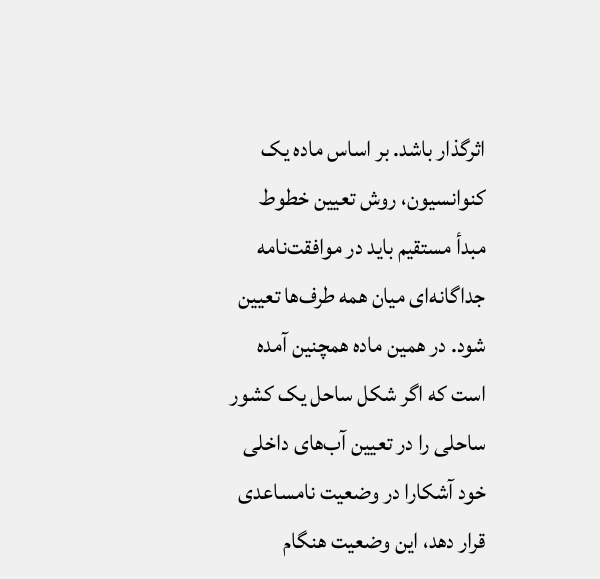اثرگذار باشد. بر اساس ماده یک کنوانسیون، روش تعیین خطوط مبدأ مستقیم باید در موافقت‌نامه جداگانه‌ای میان همه طرف‌ها تعیین شود. در همین ماده همچنین آمده است که اگر شکل ساحل یک کشور ساحلی را در تعیین آب‌های داخلی خود آشکارا در وضعیت نامساعدی قرار دهد، این وضعیت هنگام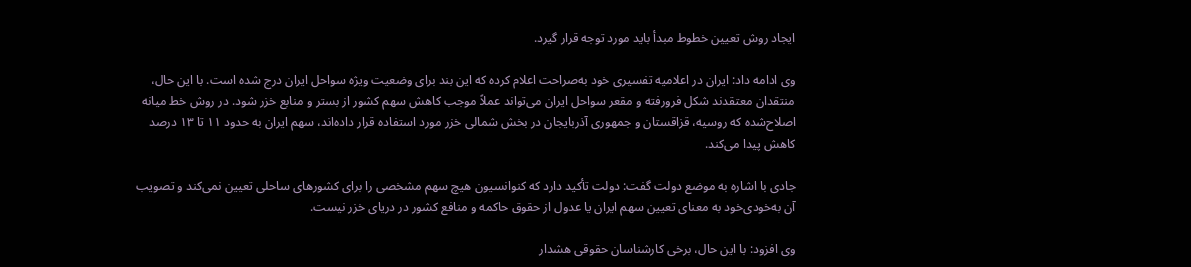ایجاد روش تعیین خطوط مبدأ باید مورد توجه قرار گیرد.

وی ادامه داد: ایران در اعلامیه تفسیری خود به‌صراحت اعلام کرده که این بند برای وضعیت ویژه سواحل ایران درج شده است. با این حال، منتقدان معتقدند شکل فرورفته و مقعر سواحل ایران می‌تواند عملاً موجب کاهش سهم کشور از بستر و منابع خزر شود. در روش خط میانه اصلاح‌شده که روسیه، قزاقستان و جمهوری آذربایجان در بخش شمالی خزر مورد استفاده قرار داده‌اند، سهم ایران به حدود ۱۱ تا ۱۳ درصد کاهش پیدا می‌کند.

جادی با اشاره به موضع دولت گفت: دولت تأکید دارد که کنوانسیون هیچ سهم مشخصی را برای کشور‌های ساحلی تعیین نمی‌کند و تصویب آن به‌خودی‌خود به معنای تعیین سهم ایران یا عدول از حقوق حاکمه و منافع کشور در دریای خزر نیست.

وی افزود: با این حال، برخی کارشناسان حقوقی هشدار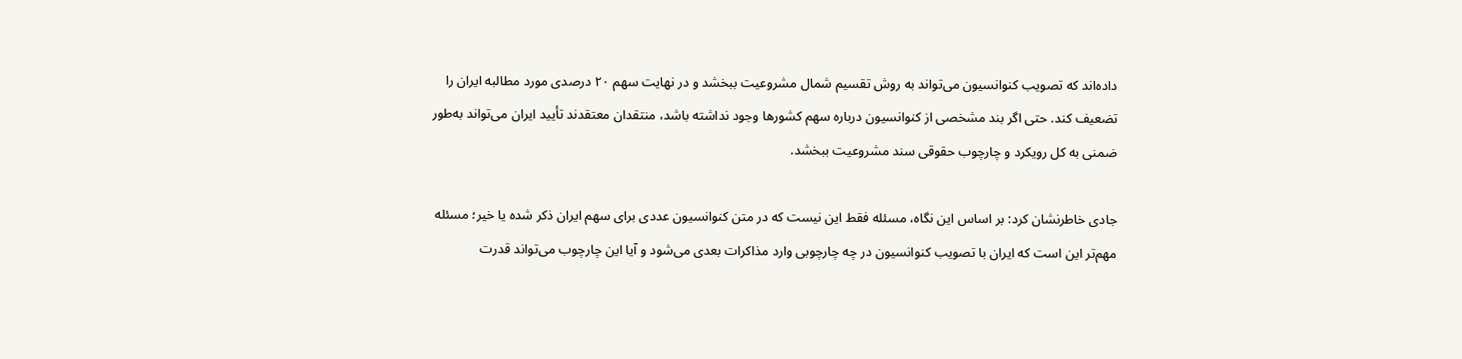داده‌اند که تصویب کنوانسیون می‌تواند به روش تقسیم شمال مشروعیت ببخشد و در نهایت سهم ۲۰ درصدی مورد مطالبه ایران را تضعیف کند. حتی اگر بند مشخصی از کنوانسیون درباره سهم کشور‌ها وجود نداشته باشد، منتقدان معتقدند تأیید ایران می‌تواند به‌طور ضمنی به کل رویکرد و چارچوب حقوقی سند مشروعیت ببخشد.

جادی خاطرنشان کرد: بر اساس این نگاه، مسئله فقط این نیست که در متن کنوانسیون عددی برای سهم ایران ذکر شده یا خیر؛ مسئله مهم‌تر این است که ایران با تصویب کنوانسیون در چه چارچوبی وارد مذاکرات بعدی می‌شود و آیا این چارچوب می‌تواند قدرت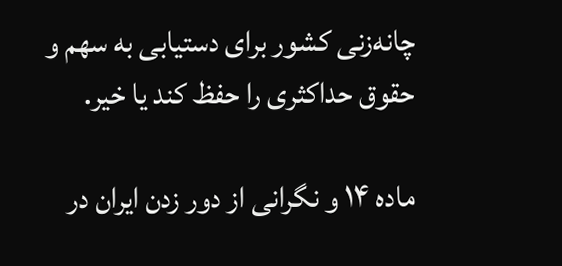چانه‌زنی کشور برای دستیابی به سهم و حقوق حداکثری را حفظ کند یا خیر.

ماده ۱۴ و نگرانی از دور زدن ایران در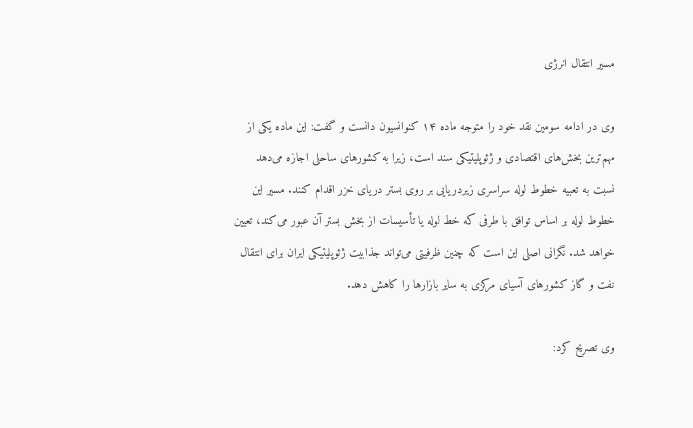مسیر انتقال انرژی

وی در ادامه سومین نقد خود را متوجه ماده ۱۴ کنوانسیون دانست و گفت: این ماده یکی از مهم‌ترین بخش‌های اقتصادی و ژئوپلیتیکی سند است، زیرا به کشور‌های ساحلی اجازه می‌دهد نسبت به تعبیه خطوط لوله سراسری زیردریایی بر روی بستر دریای خزر اقدام کنند. مسیر این خطوط لوله بر اساس توافق با طرفی که خط لوله یا تأسیسات از بخش بستر آن عبور می‌کند، تعیین خواهد شد. نگرانی اصلی این است که چنین ظرفیتی می‌تواند جذابیت ژئوپلیتیکی ایران برای انتقال نفت و گاز کشور‌های آسیای مرکزی به سایر بازار‌ها را کاهش دهد.

وی تصریح کرد: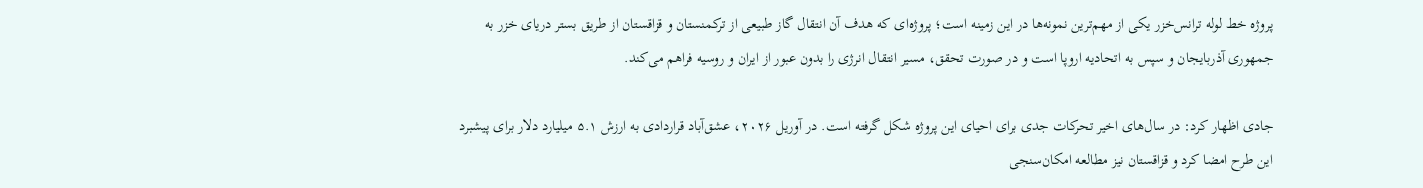پروژه خط لوله ترانس‌خزر یکی از مهم‌ترین نمونه‌ها در این زمینه است؛ پروژه‌ای که هدف آن انتقال گاز طبیعی از ترکمنستان و قزاقستان از طریق بستر دریای خزر به جمهوری آذربایجان و سپس به اتحادیه اروپا است و در صورت تحقق، مسیر انتقال انرژی را بدون عبور از ایران و روسیه فراهم می‌کند.

جادی اظهار کرد: در سال‌های اخیر تحرکات جدی برای احیای این پروژه شکل گرفته است. در آوریل ۲۰۲۶، عشق‌آباد قراردادی به ارزش ۵.۱ میلیارد دلار برای پیشبرد این طرح امضا کرد و قزاقستان نیز مطالعه امکان‌سنجی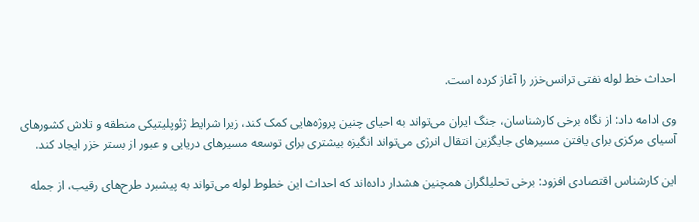احداث خط لوله نفتی ترانس‌خزر را آغاز کرده است.

وی ادامه داد: از نگاه برخی کارشناسان، جنگ ایران می‌تواند به احیای چنین پروژه‌هایی کمک کند، زیرا شرایط ژئوپلیتیکی منطقه و تلاش کشور‌های آسیای مرکزی برای یافتن مسیر‌های جایگزین انتقال انرژی می‌تواند انگیزه بیشتری برای توسعه مسیر‌های دریایی و عبور از بستر خزر ایجاد کند.

این کارشناس اقتصادی افزود: برخی تحلیلگران همچنین هشدار داده‌اند که احداث این خطوط لوله می‌تواند به پیشبرد طرح‌های رقیب، از جمله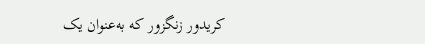کریدور زنگزور که به‌عنوان یک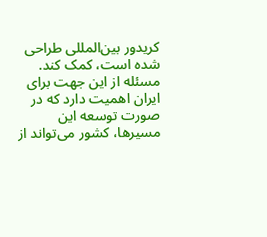کریدور بین‌المللی طراحی شده است، کمک کند. مسئله از این جهت برای ایران اهمیت دارد که در صورت توسعه این مسیرها، کشور می‌تواند از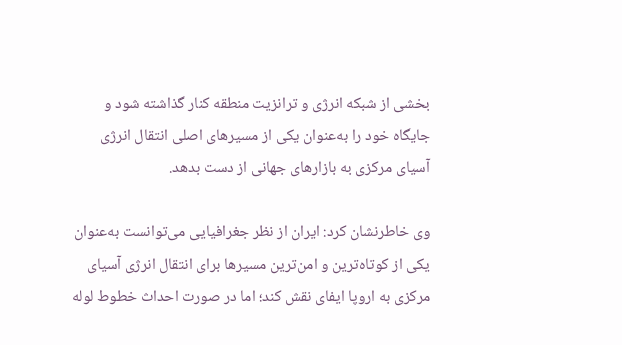بخشی از شبکه انرژی و ترانزیت منطقه کنار گذاشته شود و جایگاه خود را به‌عنوان یکی از مسیر‌های اصلی انتقال انرژی آسیای مرکزی به بازار‌های جهانی از دست بدهد.

وی خاطرنشان کرد: ایران از نظر جغرافیایی می‌توانست به‌عنوان یکی از کوتاه‌ترین و امن‌ترین مسیر‌ها برای انتقال انرژی آسیای مرکزی به اروپا ایفای نقش کند؛ اما در صورت احداث خطوط لوله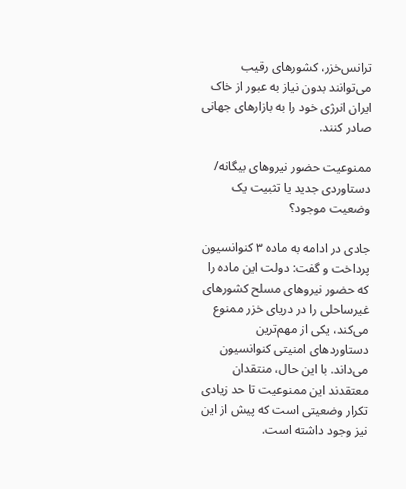ترانس‌خزر، کشور‌های رقیب می‌توانند بدون نیاز به عبور از خاک ایران انرژی خود را به بازار‌های جهانی صادر کنند.

ممنوعیت حضور نیرو‌های بیگانه/ دستاوردی جدید یا تثبیت یک وضعیت موجود؟

جادی در ادامه به ماده ۳ کنوانسیون پرداخت و گفت: دولت این ماده را که حضور نیرو‌های مسلح کشور‌های غیرساحلی را در دریای خزر ممنوع می‌کند، یکی از مهم‌ترین دستاورد‌های امنیتی کنوانسیون می‌داند. با این حال، منتقدان معتقدند این ممنوعیت تا حد زیادی تکرار وضعیتی است که پیش از این نیز وجود داشته است.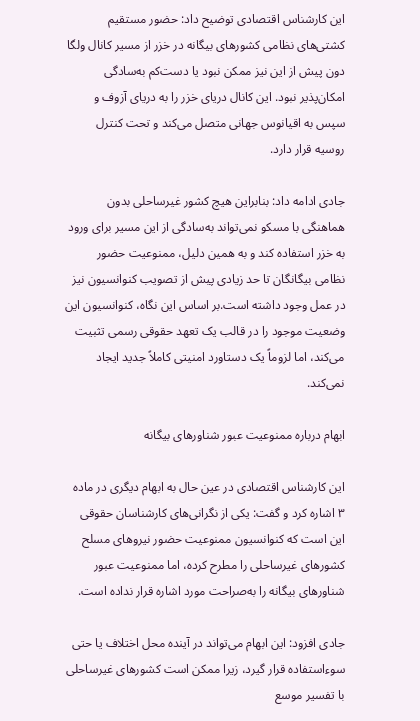این کارشناس اقتصادی توضیح داد: حضور مستقیم کشتی‌های نظامی کشور‌های بیگانه در خزر از مسیر کانال ولگا دون پیش از این نیز ممکن نبود یا دست‌کم به‌سادگی امکان‌پذیر نبود. این کانال دریای خزر را به دریای آزوف و سپس به اقیانوس جهانی متصل می‌کند و تحت کنترل روسیه قرار دارد.

جادی ادامه داد: بنابراین هیچ کشور غیرساحلی بدون هماهنگی با مسکو نمی‌تواند به‌سادگی از این مسیر برای ورود به خزر استفاده کند و به همین دلیل، ممنوعیت حضور نظامی بیگانگان تا حد زیادی پیش از تصویب کنوانسیون نیز در عمل وجود داشته است.بر اساس این نگاه، کنوانسیون این وضعیت موجود را در قالب یک تعهد حقوقی رسمی تثبیت می‌کند، اما لزوماً یک دستاورد امنیتی کاملاً جدید ایجاد نمی‌کند.

ابهام درباره ممنوعیت عبور شناور‌های بیگانه

این کارشناس اقتصادی در عین حال به ابهام دیگری در ماده ۳ اشاره کرد و گفت: یکی از نگرانی‌های کارشناسان حقوقی این است که کنوانسیون ممنوعیت حضور نیرو‌های مسلح کشور‌های غیرساحلی را مطرح کرده، اما ممنوعیت عبور شناور‌های بیگانه را به‌صراحت مورد اشاره قرار نداده است.

جادی افزود: این ابهام می‌تواند در آینده محل اختلاف یا حتی سوءاستفاده قرار گیرد، زیرا ممکن است کشور‌های غیرساحلی با تفسیر موسع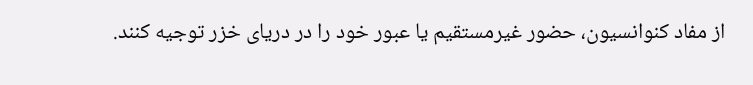از مفاد کنوانسیون، حضور غیرمستقیم یا عبور خود را در دریای خزر توجیه کنند.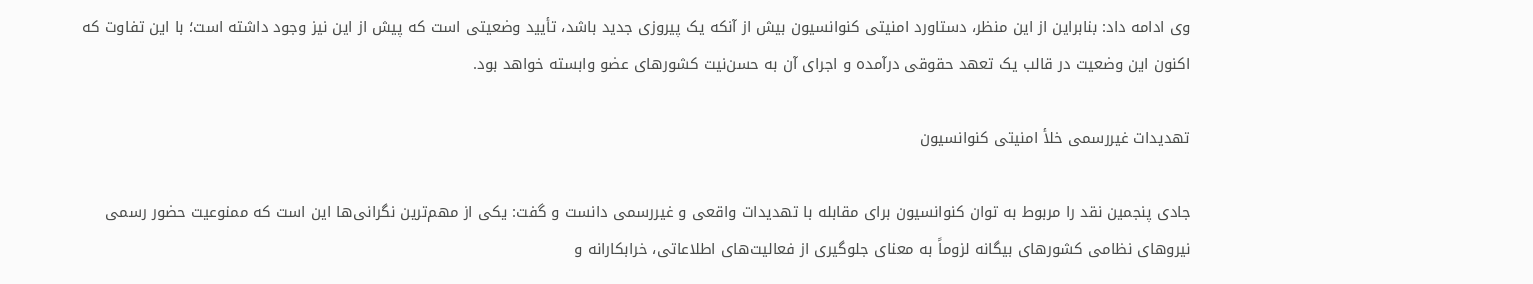وی ادامه داد: بنابراین از این منظر، دستاورد امنیتی کنوانسیون بیش از آنکه یک پیروزی جدید باشد، تأیید وضعیتی است که پیش از این نیز وجود داشته است؛ با این تفاوت که اکنون این وضعیت در قالب یک تعهد حقوقی درآمده و اجرای آن به حسن‌نیت کشور‌های عضو وابسته خواهد بود.

تهدیدات غیررسمی خلأ امنیتی کنوانسیون

جادی پنجمین نقد را مربوط به توان کنوانسیون برای مقابله با تهدیدات واقعی و غیررسمی دانست و گفت: یکی از مهم‌ترین نگرانی‌ها این است که ممنوعیت حضور رسمی نیرو‌های نظامی کشور‌های بیگانه لزوماً به معنای جلوگیری از فعالیت‌های اطلاعاتی، خرابکارانه و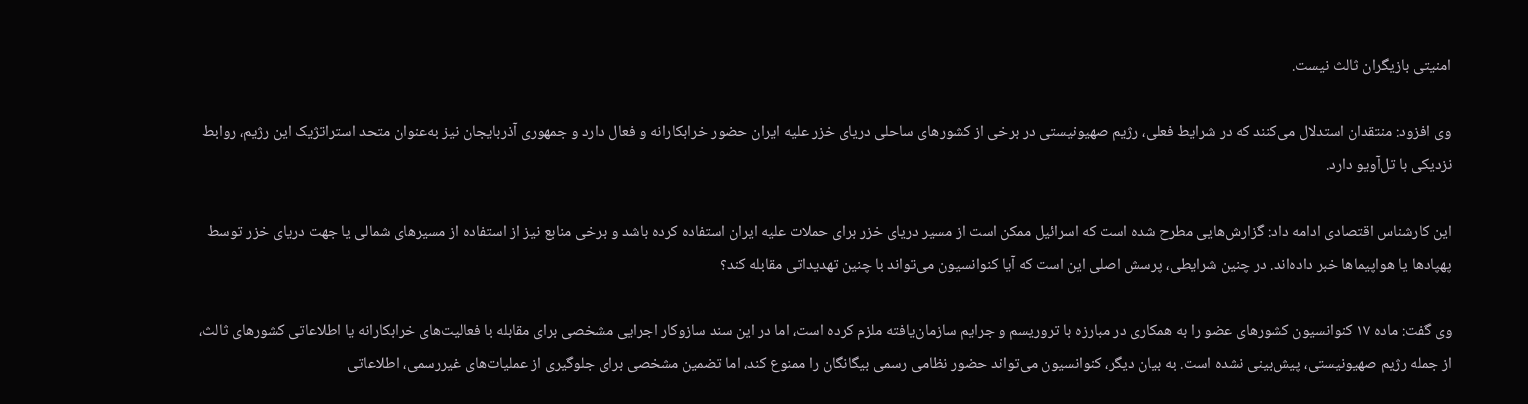امنیتی بازیگران ثالث نیست.

وی افزود: منتقدان استدلال می‌کنند که در شرایط فعلی، رژیم صهیونیستی در برخی از کشور‌های ساحلی دریای خزر علیه ایران حضور خرابکارانه و فعال دارد و جمهوری آذربایجان نیز به‌عنوان متحد استراتژیک این رژیم، روابط نزدیکی با تل‌آویو دارد.

این کارشناس اقتصادی ادامه داد: گزارش‌هایی مطرح شده است که اسرائیل ممکن است از مسیر دریای خزر برای حملات علیه ایران استفاده کرده باشد و برخی منابع نیز از استفاده از مسیر‌های شمالی یا جهت دریای خزر توسط پهپاد‌ها یا هواپیما‌ها خبر داده‌اند. در چنین شرایطی، پرسش اصلی این است که آیا کنوانسیون می‌تواند با چنین تهدیداتی مقابله کند؟

وی گفت: ماده ۱۷ کنوانسیون کشور‌های عضو را به همکاری در مبارزه با تروریسم و جرایم سازمان‌یافته ملزم کرده است، اما در این سند سازوکار اجرایی مشخصی برای مقابله با فعالیت‌های خرابکارانه یا اطلاعاتی کشور‌های ثالث، از جمله رژیم صهیونیستی، پیش‌بینی نشده است. به بیان دیگر، کنوانسیون می‌تواند حضور نظامی رسمی بیگانگان را ممنوع کند، اما تضمین مشخصی برای جلوگیری از عملیات‌های غیررسمی، اطلاعاتی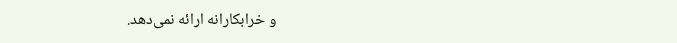و خرابکارانه ارائه نمی‌دهد.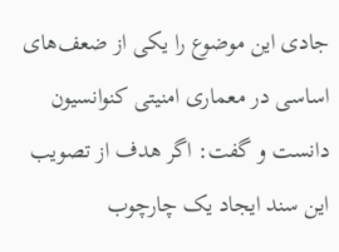جادی این موضوع را یکی از ضعف‌های اساسی در معماری امنیتی کنوانسیون دانست و گفت: اگر هدف از تصویب این سند ایجاد یک چارچوب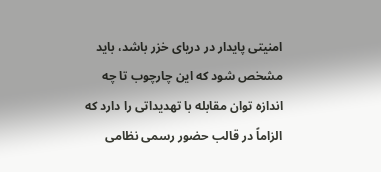امنیتی پایدار در دریای خزر باشد، باید مشخص شود که این چارچوب تا چه اندازه توان مقابله با تهدیداتی را دارد که الزاماً در قالب حضور رسمی نظامی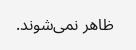ظاهر نمی‌شوند.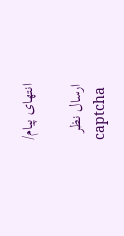انتهای پیام/

ارسال نظر
captcha